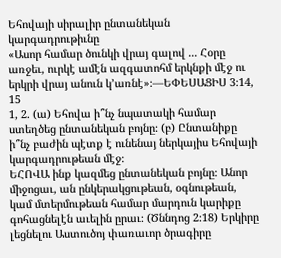Եհովայի սիրալիր ընտանեկան կարգադրութիւնը
«Ասոր համար ծունկի վրայ գալով ... Հօրը առջեւ, ուրկէ ամէն ազգատոհմ երկնքի մէջ ու երկրի վրայ անուն կ’առնէ»։—ԵՓԵՍԱՑԻՍ 3։14, 15
1, 2. (ա) Եհովա ի՞նչ նպատակի համար ստեղծեց ընտանեկան բոյնը։ (բ) Ընտանիքը ի՞նչ բաժին պէտք է ունենայ ներկայիս Եհովայի կարգադրութեան մէջ։
ԵՀՈՎԱ ինք կազմեց ընտանեկան բոյնը։ Անոր միջոցաւ, ան ընկերակցութեան, օգնութեան, կամ մտերմութեան համար մարդուն կարիքը գոհացնելէն աւելին ըրաւ։ (Ծննդոց 2։18) Երկիրը լեցնելու Աստուծոյ փառաւոր ծրագիրը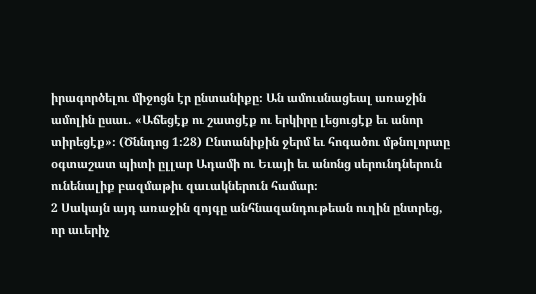իրագործելու միջոցն էր ընտանիքը։ Ան ամուսնացեալ առաջին ամոլին ըսաւ. «Աճեցէք ու շատցէք ու երկիրը լեցուցէք եւ անոր տիրեցէք»։ (Ծննդոց 1։28) Ընտանիքին ջերմ եւ հոգածու մթնոլորտը օգտաշատ պիտի ըլլար Ադամի ու Եւայի եւ անոնց սերունդներուն ունենալիք բազմաթիւ զաւակներուն համար։
2 Սակայն այդ առաջին զոյգը անհնազանդութեան ուղին ընտրեց, որ աւերիչ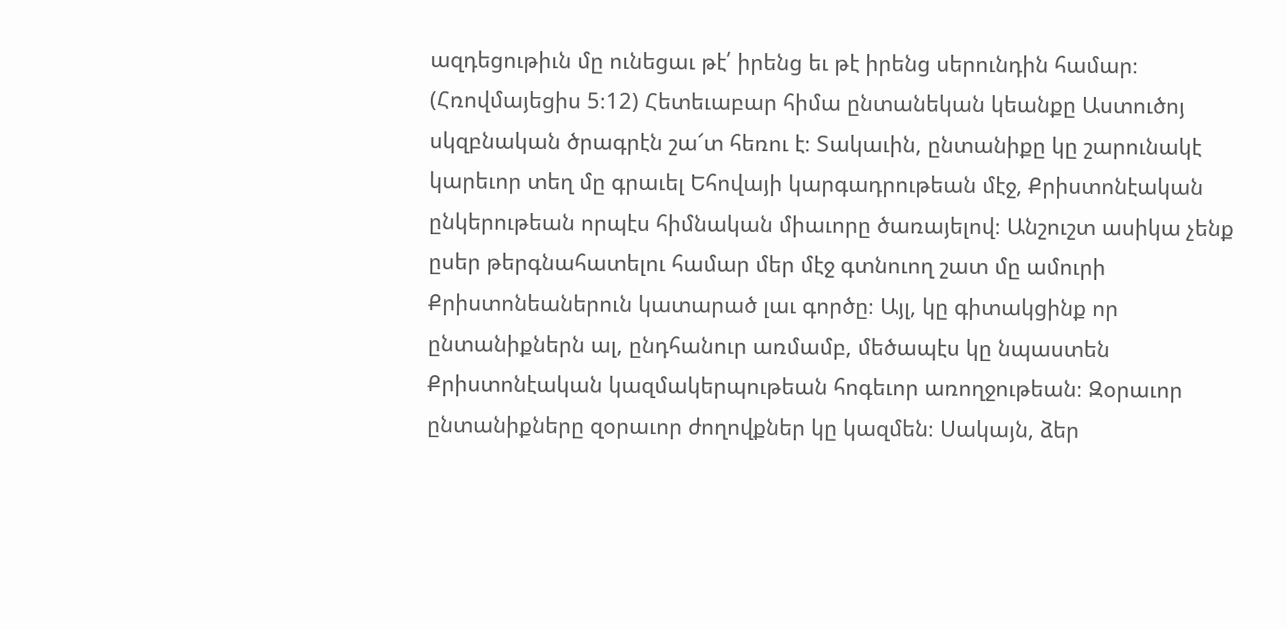ազդեցութիւն մը ունեցաւ թէ՛ իրենց եւ թէ իրենց սերունդին համար։ (Հռովմայեցիս 5։12) Հետեւաբար հիմա ընտանեկան կեանքը Աստուծոյ սկզբնական ծրագրէն շա՜տ հեռու է։ Տակաւին, ընտանիքը կը շարունակէ կարեւոր տեղ մը գրաւել Եհովայի կարգադրութեան մէջ, Քրիստոնէական ընկերութեան որպէս հիմնական միաւորը ծառայելով։ Անշուշտ ասիկա չենք ըսեր թերգնահատելու համար մեր մէջ գտնուող շատ մը ամուրի Քրիստոնեաներուն կատարած լաւ գործը։ Այլ, կը գիտակցինք որ ընտանիքներն ալ, ընդհանուր առմամբ, մեծապէս կը նպաստեն Քրիստոնէական կազմակերպութեան հոգեւոր առողջութեան։ Զօրաւոր ընտանիքները զօրաւոր ժողովքներ կը կազմեն։ Սակայն, ձեր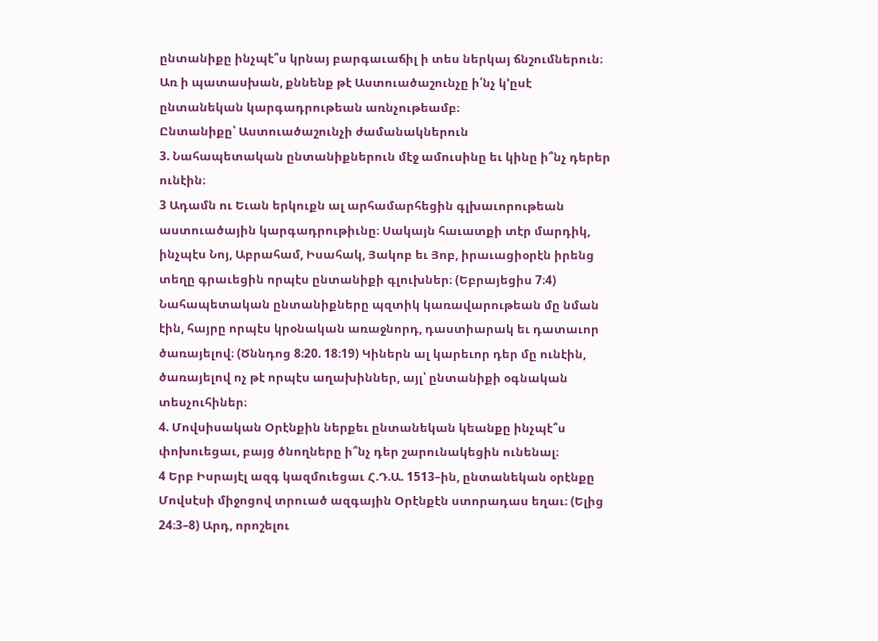ընտանիքը ինչպէ՞ս կրնայ բարգաւաճիլ ի տես ներկայ ճնշումներուն։ Առ ի պատասխան, քննենք թէ Աստուածաշունչը ի՛նչ կ’ըսէ ընտանեկան կարգադրութեան առնչութեամբ։
Ընտանիքը՝ Աստուածաշունչի ժամանակներուն
3. Նահապետական ընտանիքներուն մէջ ամուսինը եւ կինը ի՞նչ դերեր ունէին։
3 Ադամն ու Եւան երկուքն ալ արհամարհեցին գլխաւորութեան աստուածային կարգադրութիւնը։ Սակայն հաւատքի տէր մարդիկ, ինչպէս Նոյ, Աբրահամ, Իսահակ, Յակոբ եւ Յոբ, իրաւացիօրէն իրենց տեղը գրաւեցին որպէս ընտանիքի գլուխներ։ (Եբրայեցիս 7։4) Նահապետական ընտանիքները պզտիկ կառավարութեան մը նման էին, հայրը որպէս կրօնական առաջնորդ, դաստիարակ եւ դատաւոր ծառայելով։ (Ծննդոց 8։20. 18։19) Կիներն ալ կարեւոր դեր մը ունէին, ծառայելով ոչ թէ որպէս աղախիններ, այլ՝ ընտանիքի օգնական տեսչուհիներ։
4. Մովսիսական Օրէնքին ներքեւ ընտանեկան կեանքը ինչպէ՞ս փոխուեցաւ, բայց ծնողները ի՞նչ դեր շարունակեցին ունենալ։
4 Երբ Իսրայէլ ազգ կազմուեցաւ Հ.Դ.Ա. 1513–ին, ընտանեկան օրէնքը Մովսէսի միջոցով տրուած ազգային Օրէնքէն ստորադաս եղաւ։ (Ելից 24։3–8) Արդ, որոշելու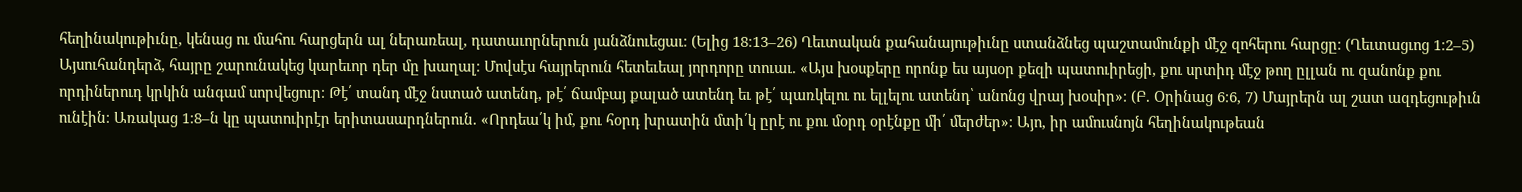հեղինակութիւնը, կենաց ու մահու հարցերն ալ ներառեալ, դատաւորներուն յանձնուեցաւ։ (Ելից 18։13–26) Ղեւտական քահանայութիւնը ստանձնեց պաշտամունքի մէջ զոհերու հարցը։ (Ղեւտացւոց 1։2–5) Այսուհանդերձ, հայրը շարունակեց կարեւոր դեր մը խաղալ։ Մովսէս հայրերուն հետեւեալ յորդորը տուաւ. «Այս խօսքերը որոնք ես այսօր քեզի պատուիրեցի, քու սրտիդ մէջ թող ըլլան ու զանոնք քու որդիներուդ կրկին անգամ սորվեցուր։ Թէ՛ տանդ մէջ նստած ատենդ, թէ՛ ճամբայ քալած ատենդ եւ թէ՛ պառկելու ու ելլելու ատենդ՝ անոնց վրայ խօսիր»։ (Բ. Օրինաց 6։6, 7) Մայրերն ալ շատ ազդեցութիւն ունէին։ Առակաց 1։8–ն կը պատուիրէր երիտասարդներուն. «Որդեա՛կ իմ, քու հօրդ խրատին մտի՛կ ըրէ ու քու մօրդ օրէնքը մի՛ մերժեր»։ Այո, իր ամուսնոյն հեղինակութեան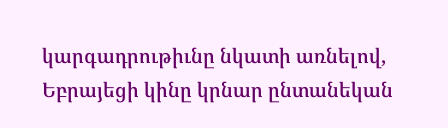կարգադրութիւնը նկատի առնելով, Եբրայեցի կինը կրնար ընտանեկան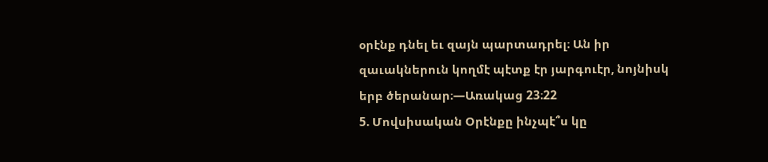օրէնք դնել եւ զայն պարտադրել։ Ան իր զաւակներուն կողմէ պէտք էր յարգուէր, նոյնիսկ երբ ծերանար։—Առակաց 23։22
5. Մովսիսական Օրէնքը ինչպէ՞ս կը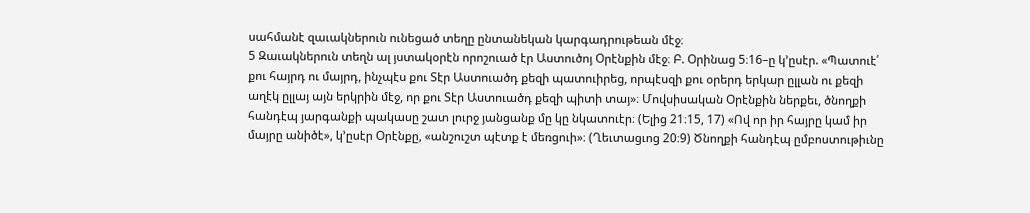սահմանէ զաւակներուն ունեցած տեղը ընտանեկան կարգադրութեան մէջ։
5 Զաւակներուն տեղն ալ յստակօրէն որոշուած էր Աստուծոյ Օրէնքին մէջ։ Բ. Օրինաց 5։16–ը կ’ըսէր. «Պատուէ՛ քու հայրդ ու մայրդ, ինչպէս քու Տէր Աստուածդ քեզի պատուիրեց, որպէսզի քու օրերդ երկար ըլլան ու քեզի աղէկ ըլլայ այն երկրին մէջ, որ քու Տէր Աստուածդ քեզի պիտի տայ»։ Մովսիսական Օրէնքին ներքեւ, ծնողքի հանդէպ յարգանքի պակասը շատ լուրջ յանցանք մը կը նկատուէր։ (Ելից 21։15, 17) «Ով որ իր հայրը կամ իր մայրը անիծէ», կ’ըսէր Օրէնքը, «անշուշտ պէտք է մեռցուի»։ (Ղեւտացւոց 20։9) Ծնողքի հանդէպ ըմբոստութիւնը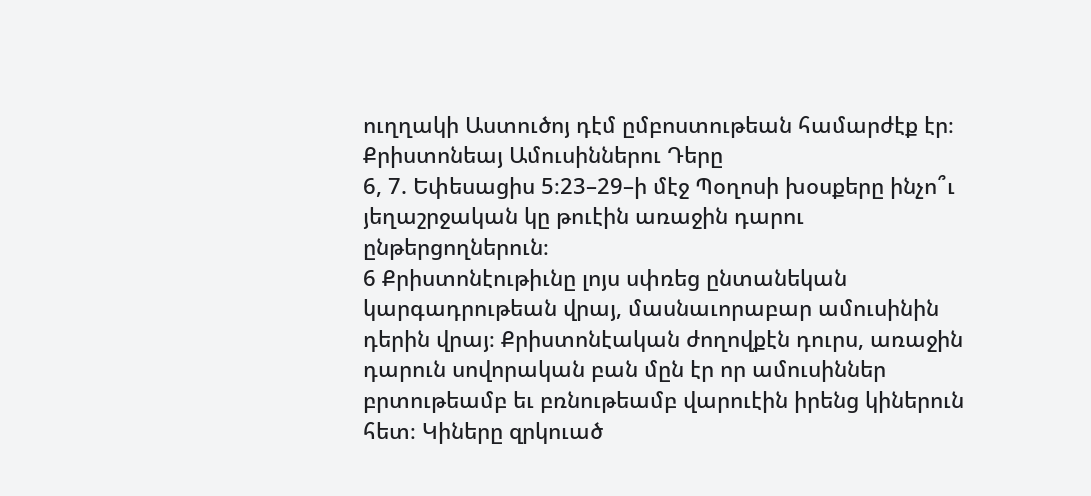ուղղակի Աստուծոյ դէմ ըմբոստութեան համարժէք էր։
Քրիստոնեայ Ամուսիններու Դերը
6, 7. Եփեսացիս 5։23–29–ի մէջ Պօղոսի խօսքերը ինչո՞ւ յեղաշրջական կը թուէին առաջին դարու ընթերցողներուն։
6 Քրիստոնէութիւնը լոյս սփռեց ընտանեկան կարգադրութեան վրայ, մասնաւորաբար ամուսինին դերին վրայ։ Քրիստոնէական ժողովքէն դուրս, առաջին դարուն սովորական բան մըն էր որ ամուսիններ բրտութեամբ եւ բռնութեամբ վարուէին իրենց կիներուն հետ։ Կիները զրկուած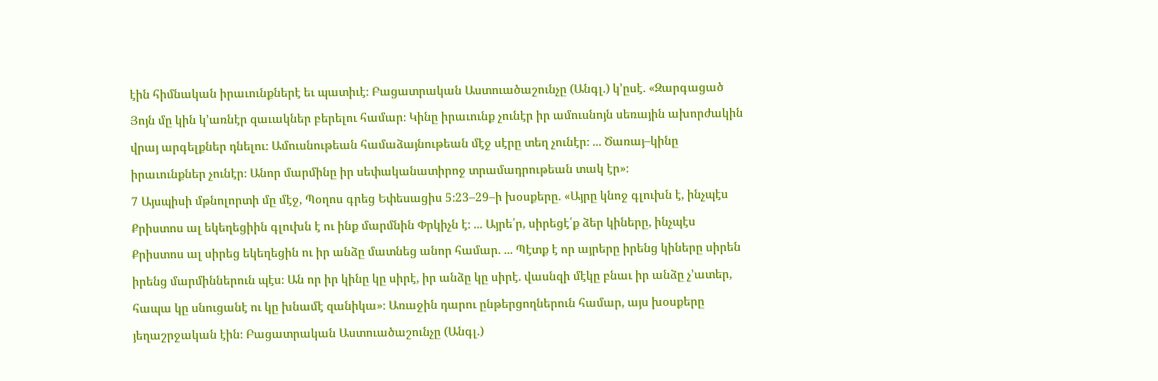էին հիմնական իրաւունքներէ եւ պատիւէ։ Բացատրական Աստուածաշունչը (Անգլ.) կ’ըսէ. «Զարգացած Յոյն մը կին կ’առնէր զաւակներ բերելու համար։ Կինը իրաւունք չունէր իր ամուսնոյն սեռային ախորժակին վրայ արգելքներ դնելու։ Ամուսնութեան համաձայնութեան մէջ սէրը տեղ չունէր։ ... Ծառայ–կինը իրաւունքներ չունէր։ Անոր մարմինը իր սեփականատիրոջ տրամադրութեան տակ էր»։
7 Այսպիսի մթնոլորտի մը մէջ, Պօղոս գրեց Եփեսացիս 5։23–29–ի խօսքերը. «Այրը կնոջ գլուխն է, ինչպէս Քրիստոս ալ եկեղեցիին գլուխն է ու ինք մարմնին Փրկիչն է։ ... Այրե՛ր, սիրեցէ՛ք ձեր կիները, ինչպէս Քրիստոս ալ սիրեց եկեղեցին ու իր անձը մատնեց անոր համար. ... Պէտք է որ այրերը իրենց կիները սիրեն իրենց մարմիններուն պէս։ Ան որ իր կինը կը սիրէ, իր անձը կը սիրէ. վասնզի մէկը բնաւ իր անձը չ’ատեր, հապա կը սնուցանէ ու կը խնամէ զանիկա»։ Առաջին դարու ընթերցողներուն համար, այս խօսքերը յեղաշրջական էին։ Բացատրական Աստուածաշունչը (Անգլ.)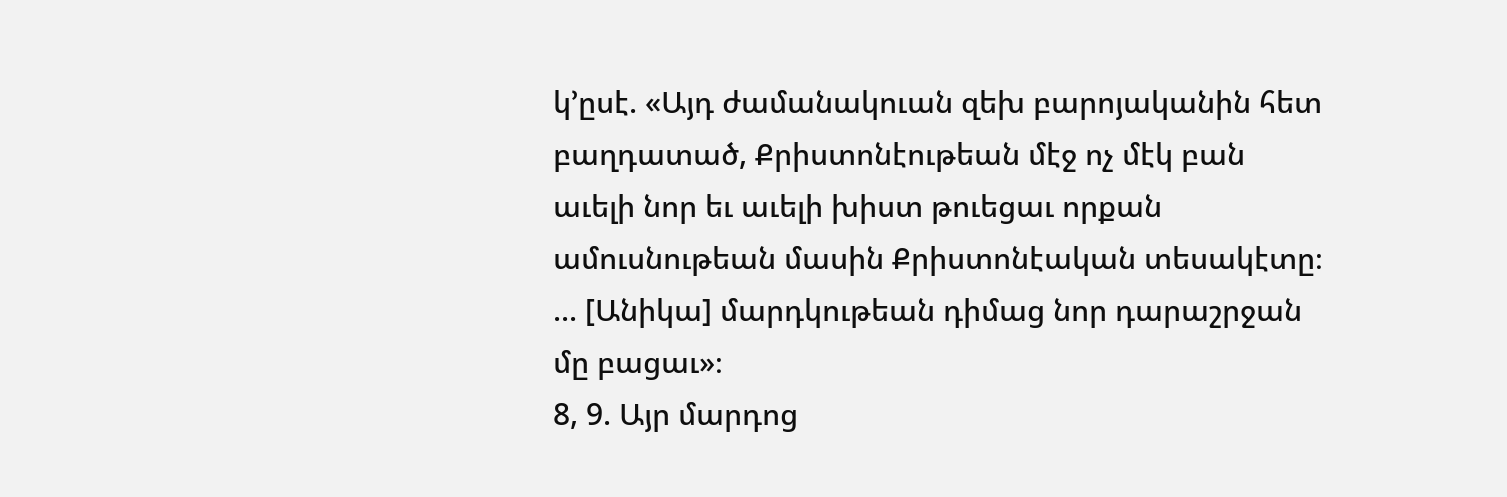կ’ըսէ. «Այդ ժամանակուան զեխ բարոյականին հետ բաղդատած, Քրիստոնէութեան մէջ ոչ մէկ բան աւելի նոր եւ աւելի խիստ թուեցաւ որքան ամուսնութեան մասին Քրիստոնէական տեսակէտը։ ... [Անիկա] մարդկութեան դիմաց նոր դարաշրջան մը բացաւ»։
8, 9. Այր մարդոց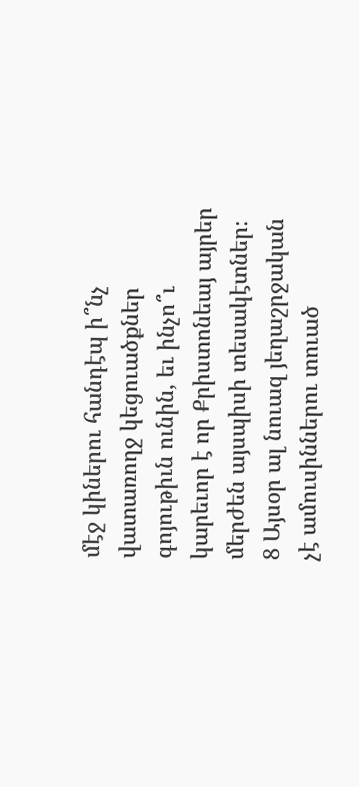մէջ կիներու հանդէպ ի՞նչ վատառողջ կեցուածքներ գոյութիւն ունին, եւ ինչո՞ւ կարեւոր է որ Քրիստոնեայ այրեր մերժեն այսպիսի տեսակէտներ։
8 Այսօր ալ նուազ յեղաշրջական չէ ամուսիններու տուած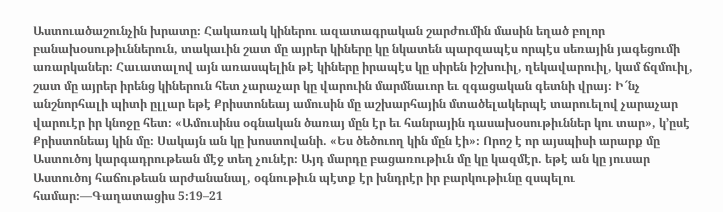Աստուածաշունչին խրատը։ Հակառակ կիներու ազատագրական շարժումին մասին եղած բոլոր բանախօսութիւններուն, տակաւին շատ մը այրեր կիները կը նկատեն պարզապէս որպէս սեռային յագեցումի առարկաներ։ Հաւատալով այն առասպելին թէ կիները իրապէս կը սիրեն իշխուիլ, ղեկավարուիլ, կամ ճզմուիլ, շատ մը այրեր իրենց կիներուն հետ չարաչար կը վարուին մարմնաւոր եւ զգացական գետնի վրայ։ Ի՜նչ անշնորհալի պիտի ըլլար եթէ Քրիստոնեայ ամուսին մը աշխարհային մտածելակերպէ տարուելով չարաչար վարուէր իր կնոջը հետ։ «Ամուսինս օգնական ծառայ մըն էր եւ հանրային դասախօսութիւններ կու տար», կ’ըսէ Քրիստոնեայ կին մը։ Սակայն ան կը խոստովանի. «Ես ծեծուող կին մըն էի»։ Որոշ է որ այսպիսի արարք մը Աստուծոյ կարգադրութեան մէջ տեղ չունէր։ Այդ մարդը բացառութիւն մը կը կազմէր. եթէ ան կը յուսար Աստուծոյ հաճութեան արժանանալ, օգնութիւն պէտք էր խնդրէր իր բարկութիւնը զսպելու համար։—Գաղատացիս 5։19–21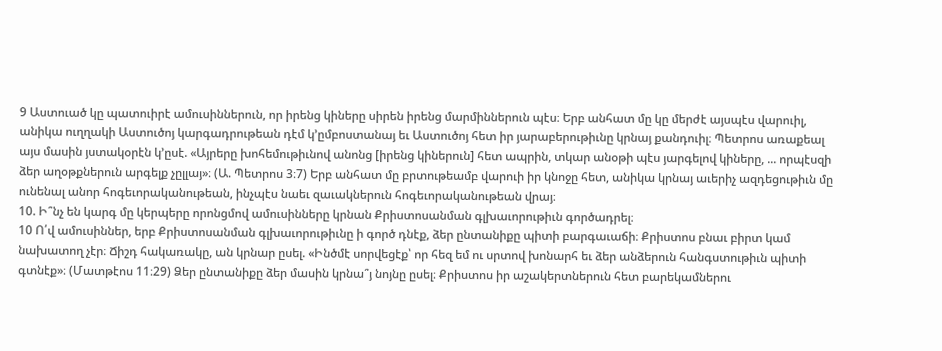9 Աստուած կը պատուիրէ ամուսիններուն, որ իրենց կիները սիրեն իրենց մարմիններուն պէս։ Երբ անհատ մը կը մերժէ այսպէս վարուիլ, անիկա ուղղակի Աստուծոյ կարգադրութեան դէմ կ’ըմբոստանայ եւ Աստուծոյ հետ իր յարաբերութիւնը կրնայ քանդուիլ։ Պետրոս առաքեալ այս մասին յստակօրէն կ’ըսէ. «Այրերը խոհեմութիւնով անոնց [իրենց կիներուն] հետ ապրին, տկար անօթի պէս յարգելով կիները, ... որպէսզի ձեր աղօթքներուն արգելք չըլլայ»։ (Ա. Պետրոս 3։7) Երբ անհատ մը բրտութեամբ վարուի իր կնոջը հետ, անիկա կրնայ աւերիչ ազդեցութիւն մը ունենալ անոր հոգեւորականութեան, ինչպէս նաեւ զաւակներուն հոգեւորականութեան վրայ։
10. Ի՞նչ են կարգ մը կերպերը որոնցմով ամուսինները կրնան Քրիստոսանման գլխաւորութիւն գործադրել։
10 Ո՛վ ամուսիններ, երբ Քրիստոսանման գլխաւորութիւնը ի գործ դնէք, ձեր ընտանիքը պիտի բարգաւաճի։ Քրիստոս բնաւ բիրտ կամ նախատող չէր։ Ճիշդ հակառակը, ան կրնար ըսել. «Ինծմէ սորվեցէք՝ որ հեզ եմ ու սրտով խոնարհ եւ ձեր անձերուն հանգստութիւն պիտի գտնէք»։ (Մատթէոս 11։29) Ձեր ընտանիքը ձեր մասին կրնա՞յ նոյնը ըսել։ Քրիստոս իր աշակերտներուն հետ բարեկամներու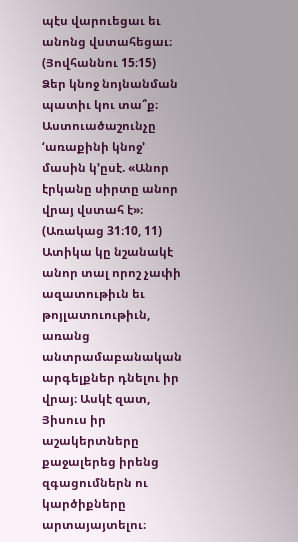պէս վարուեցաւ եւ անոնց վստահեցաւ։ (Յովհաննու 15։15) Ձեր կնոջ նոյնանման պատիւ կու տա՞ք։ Աստուածաշունչը ‘առաքինի կնոջ’ մասին կ’ըսէ. «Անոր էրկանը սիրտը անոր վրայ վստահ է»։ (Առակաց 31։10, 11) Ատիկա կը նշանակէ անոր տալ որոշ չափի ազատութիւն եւ թոյլատուութիւն, առանց անտրամաբանական արգելքներ դնելու իր վրայ։ Ասկէ զատ, Յիսուս իր աշակերտները քաջալերեց իրենց զգացումներն ու կարծիքները արտայայտելու։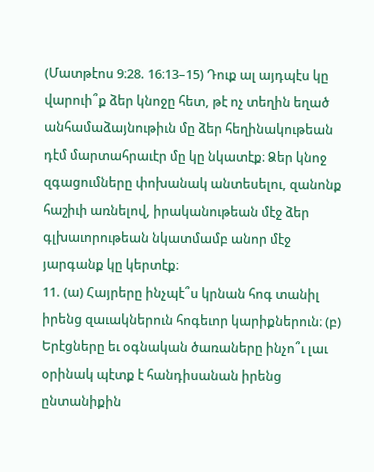(Մատթէոս 9։28. 16։13–15) Դուք ալ այդպէս կը վարուի՞ք ձեր կնոջը հետ, թէ ոչ տեղին եղած անհամաձայնութիւն մը ձեր հեղինակութեան դէմ մարտահրաւէր մը կը նկատէք։ Ձեր կնոջ զգացումները փոխանակ անտեսելու, զանոնք հաշիւի առնելով, իրականութեան մէջ ձեր գլխաւորութեան նկատմամբ անոր մէջ յարգանք կը կերտէք։
11. (ա) Հայրերը ինչպէ՞ս կրնան հոգ տանիլ իրենց զաւակներուն հոգեւոր կարիքներուն։ (բ) Երէցները եւ օգնական ծառաները ինչո՞ւ լաւ օրինակ պէտք է հանդիսանան իրենց ընտանիքին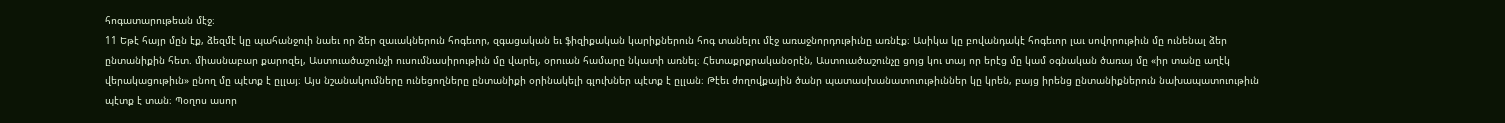հոգատարութեան մէջ։
11 Եթէ հայր մըն էք, ձեզմէ կը պահանջուի նաեւ որ ձեր զաւակներուն հոգեւոր, զգացական եւ ֆիզիքական կարիքներուն հոգ տանելու մէջ առաջնորդութիւնը առնէք։ Ասիկա կը բովանդակէ հոգեւոր լաւ սովորութիւն մը ունենալ ձեր ընտանիքին հետ. միասնաբար քարոզել, Աստուածաշունչի ուսումնասիրութիւն մը վարել, օրուան համարը նկատի առնել։ Հետաքրքրականօրէն, Աստուածաշունչը ցոյց կու տայ որ երէց մը կամ օգնական ծառայ մը «իր տանը աղէկ վերակացութիւն» ընող մը պէտք է ըլլայ։ Այս նշանակումները ունեցողները ընտանիքի օրինակելի գլուխներ պէտք է ըլլան։ Թէեւ ժողովքային ծանր պատասխանատուութիւններ կը կրեն, բայց իրենց ընտանիքներուն նախապատուութիւն պէտք է տան։ Պօղոս ասոր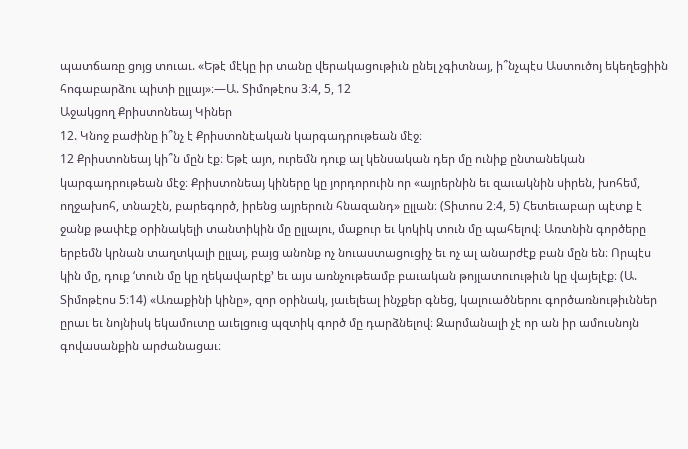պատճառը ցոյց տուաւ. «Եթէ մէկը իր տանը վերակացութիւն ընել չգիտնայ, ի՞նչպէս Աստուծոյ եկեղեցիին հոգաբարձու պիտի ըլլայ»։—Ա. Տիմոթէոս 3։4, 5, 12
Աջակցող Քրիստոնեայ Կիներ
12. Կնոջ բաժինը ի՞նչ է Քրիստոնէական կարգադրութեան մէջ։
12 Քրիստոնեայ կի՞ն մըն էք։ Եթէ այո, ուրեմն դուք ալ կենսական դեր մը ունիք ընտանեկան կարգադրութեան մէջ։ Քրիստոնեայ կիները կը յորդորուին որ «այրերնին եւ զաւակնին սիրեն, խոհեմ, ողջախոհ, տնաշէն, բարեգործ, իրենց այրերուն հնազանդ» ըլլան։ (Տիտոս 2։4, 5) Հետեւաբար պէտք է ջանք թափէք օրինակելի տանտիկին մը ըլլալու, մաքուր եւ կոկիկ տուն մը պահելով։ Առտնին գործերը երբեմն կրնան տաղտկալի ըլլալ, բայց անոնք ոչ նուաստացուցիչ եւ ոչ ալ անարժէք բան մըն են։ Որպէս կին մը, դուք ‘տուն մը կը ղեկավարէք’ եւ այս առնչութեամբ բաւական թոյլատուութիւն կը վայելէք։ (Ա. Տիմոթէոս 5։14) «Առաքինի կինը», զոր օրինակ, յաւելեալ ինչքեր գնեց, կալուածներու գործառնութիւններ ըրաւ եւ նոյնիսկ եկամուտը աւելցուց պզտիկ գործ մը դարձնելով։ Զարմանալի չէ որ ան իր ամուսնոյն գովասանքին արժանացաւ։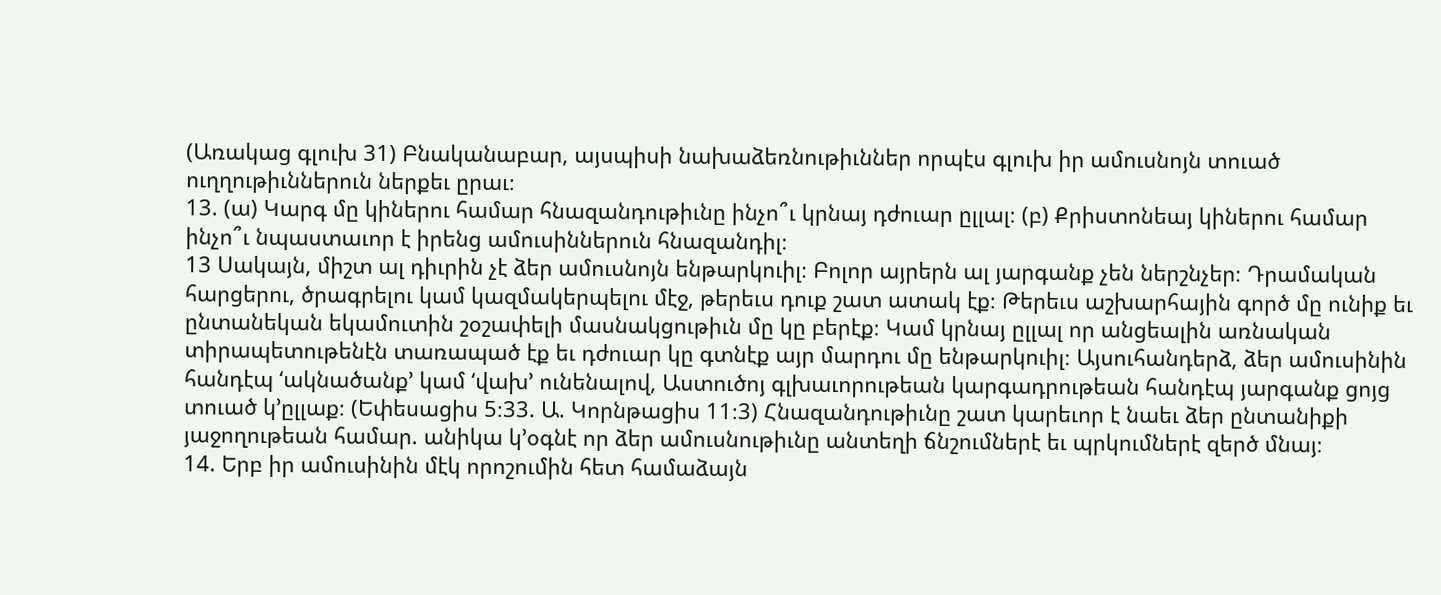(Առակաց գլուխ 31) Բնականաբար, այսպիսի նախաձեռնութիւններ որպէս գլուխ իր ամուսնոյն տուած ուղղութիւններուն ներքեւ ըրաւ։
13. (ա) Կարգ մը կիներու համար հնազանդութիւնը ինչո՞ւ կրնայ դժուար ըլլալ։ (բ) Քրիստոնեայ կիներու համար ինչո՞ւ նպաստաւոր է իրենց ամուսիններուն հնազանդիլ։
13 Սակայն, միշտ ալ դիւրին չէ ձեր ամուսնոյն ենթարկուիլ։ Բոլոր այրերն ալ յարգանք չեն ներշնչեր։ Դրամական հարցերու, ծրագրելու կամ կազմակերպելու մէջ, թերեւս դուք շատ ատակ էք։ Թերեւս աշխարհային գործ մը ունիք եւ ընտանեկան եկամուտին շօշափելի մասնակցութիւն մը կը բերէք։ Կամ կրնայ ըլլալ որ անցեալին առնական տիրապետութենէն տառապած էք եւ դժուար կը գտնէք այր մարդու մը ենթարկուիլ։ Այսուհանդերձ, ձեր ամուսինին հանդէպ ‘ակնածանք’ կամ ‘վախ’ ունենալով, Աստուծոյ գլխաւորութեան կարգադրութեան հանդէպ յարգանք ցոյց տուած կ’ըլլաք։ (Եփեսացիս 5։33. Ա. Կորնթացիս 11։3) Հնազանդութիւնը շատ կարեւոր է նաեւ ձեր ընտանիքի յաջողութեան համար. անիկա կ’օգնէ որ ձեր ամուսնութիւնը անտեղի ճնշումներէ եւ պրկումներէ զերծ մնայ։
14. Երբ իր ամուսինին մէկ որոշումին հետ համաձայն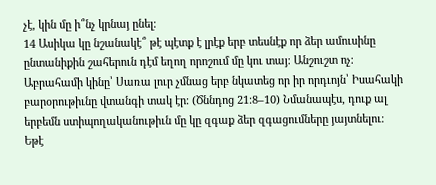չէ, կին մը ի՞նչ կրնայ ընել։
14 Ասիկա կը նշանակէ՞ թէ պէտք է լրէք երբ տեսնէք որ ձեր ամուսինը ընտանիքին շահերուն դէմ եղող որոշում մը կու տայ։ Անշուշտ ոչ։ Աբրահամի կինը՝ Սառա լուր չմնաց երբ նկատեց որ իր որդւոյն՝ Իսահակի բարօրութիւնը վտանգի տակ էր։ (Ծննդոց 21։8–10) Նմանապէս, դուք ալ երբեմն ստիպողականութիւն մը կը զգաք ձեր զգացումները յայտնելու։ Եթէ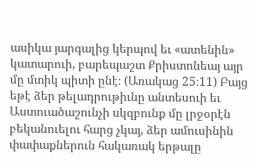ասիկա յարգալից կերպով եւ «ատենին» կատարուի, բարեպաշտ Քրիստոնեայ այր մը մտիկ պիտի ընէ։ (Առակաց 25։11) Բայց եթէ ձեր թելադրութիւնը անտեսուի եւ Աստուածաշունչի սկզբունք մը լրջօրէն բեկանուելու հարց չկայ, ձեր ամուսինին փափաքներուն հակառակ երթալը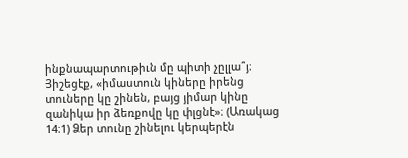ինքնապարտութիւն մը պիտի չըլլա՞յ։ Յիշեցէք, «իմաստուն կիները իրենց տուները կը շինեն, բայց յիմար կինը զանիկա իր ձեռքովը կը փլցնէ»։ (Առակաց 14։1) Ձեր տունը շինելու կերպերէն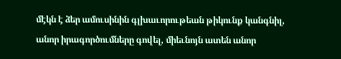մէկն է ձեր ամուսինին գլխաւորութեան թիկունք կանգնիլ, անոր իրագործումները գովել, միեւնոյն ատեն անոր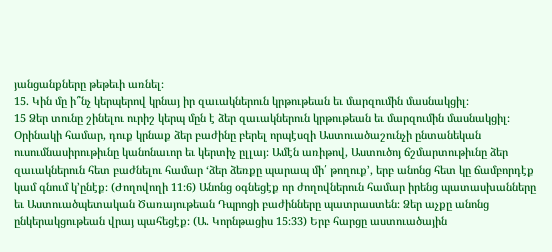յանցանքները թեթեւի առնել։
15. Կին մը ի՞նչ կերպերով կրնայ իր զաւակներուն կրթութեան եւ մարզումին մասնակցիլ։
15 Ձեր տունը շինելու ուրիշ կերպ մըն է ձեր զաւակներուն կրթութեան եւ մարզումին մասնակցիլ։ Օրինակի համար, դուք կրնաք ձեր բաժինը բերել որպէսզի Աստուածաշունչի ընտանեկան ուսումնասիրութիւնը կանոնաւոր եւ կերտիչ ըլլայ։ Ամէն առիթով, Աստուծոյ ճշմարտութիւնը ձեր զաւակներուն հետ բաժնելու համար ‘ձեր ձեռքը պարապ մի՛ թողուք’, երբ անոնց հետ կը ճամբորդէք կամ գնում կ’ընէք։ (Ժողովողի 11։6) Անոնց օգնեցէք որ ժողովներուն համար իրենց պատասխանները եւ Աստուածպետական Ծառայութեան Դպրոցի բաժինները պատրաստեն։ Ձեր աչքը անոնց ընկերակցութեան վրայ պահեցէք։ (Ա. Կորնթացիս 15։33) Երբ հարցը աստուածային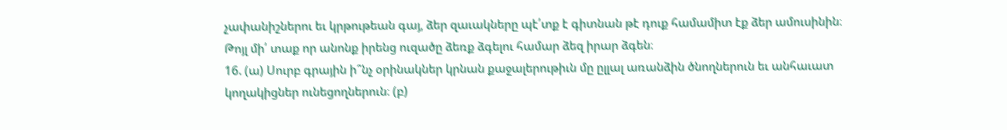չափանիշներու եւ կրթութեան գայ, ձեր զաւակները պէ՛տք է գիտնան թէ դուք համամիտ էք ձեր ամուսինին։ Թոյլ մի՛ տաք որ անոնք իրենց ուզածը ձեռք ձգելու համար ձեզ իրար ձգեն։
16. (ա) Սուրբ գրային ի՞նչ օրինակներ կրնան քաջալերութիւն մը ըլլալ առանձին ծնողներուն եւ անհաւատ կողակիցներ ունեցողներուն։ (բ)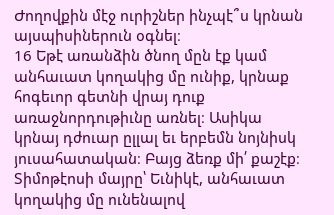Ժողովքին մէջ ուրիշներ ինչպէ՞ս կրնան այսպիսիներուն օգնել։
16 Եթէ առանձին ծնող մըն էք կամ անհաւատ կողակից մը ունիք, կրնաք հոգեւոր գետնի վրայ դուք առաջնորդութիւնը առնել։ Ասիկա կրնայ դժուար ըլլալ եւ երբեմն նոյնիսկ յուսահատական։ Բայց ձեռք մի՛ քաշէք։ Տիմոթէոսի մայրը՝ Եւնիկէ, անհաւատ կողակից մը ունենալով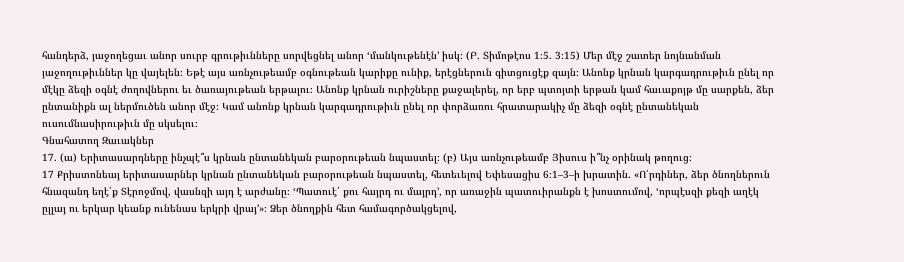հանդերձ, յաջողեցաւ անոր սուրբ գրութիւնները սորվեցնել անոր ‘մանկութենէն’ իսկ։ (Բ. Տիմոթէոս 1։5. 3։15) Մեր մէջ շատեր նոյնանման յաջողութիւններ կը վայելեն։ Եթէ այս առնչութեամբ օգնութեան կարիքը ունիք, երէցներուն գիտցուցէք զայն։ Անոնք կրնան կարգադրութիւն ընել որ մէկը ձեզի օգնէ ժողովներու եւ ծառայութեան երթալու։ Անոնք կրնան ուրիշները քաջալերել, որ երբ պտոյտի երթան կամ հաւաքոյթ մը սարքեն, ձեր ընտանիքն ալ ներմուծեն անոր մէջ։ Կամ անոնք կրնան կարգադրութիւն ընել որ փորձառու հրատարակիչ մը ձեզի օգնէ ընտանեկան ուսումնասիրութիւն մը սկսելու։
Գնահատող Զաւակներ
17. (ա) Երիտասարդները ինչպէ՞ս կրնան ընտանեկան բարօրութեան նպաստել։ (բ) Այս առնչութեամբ Յիսուս ի՞նչ օրինակ թողուց։
17 Քրիստոնեայ երիտասարներ կրնան ընտանեկան բարօրութեան նպաստել, հետեւելով Եփեսացիս 6։1–3–ի խրատին. «Ո՛րդիներ, ձեր ծնողներուն հնազանդ եղէ՛ք Տէրոջմով, վասնզի այդ է արժանը։ ‘Պատուէ՛ քու հայրդ ու մայրդ’, որ առաջին պատուիրանքն է խոստումով, ‘որպէսզի քեզի աղէկ ըլլայ ու երկար կեանք ունենաս երկրի վրայ’»։ Ձեր ծնողքին հետ համագործակցելով,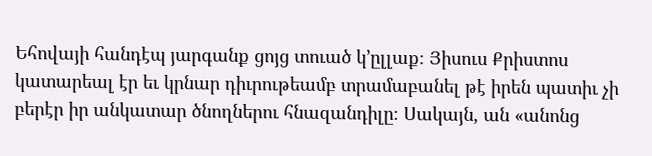Եհովայի հանդէպ յարգանք ցոյց տուած կ’ըլլաք։ Յիսուս Քրիստոս կատարեալ էր եւ կրնար դիւրութեամբ տրամաբանել թէ իրեն պատիւ չի բերէր իր անկատար ծնողներու հնազանդիլը։ Սակայն, ան «անոնց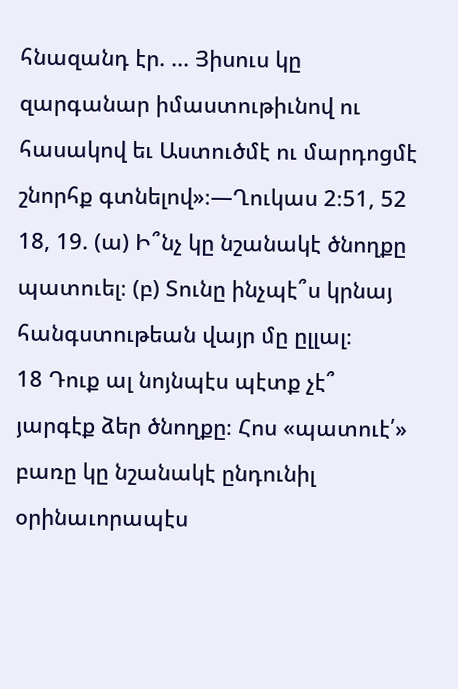հնազանդ էր. ... Յիսուս կը զարգանար իմաստութիւնով ու հասակով եւ Աստուծմէ ու մարդոցմէ շնորհք գտնելով»։—Ղուկաս 2։51, 52
18, 19. (ա) Ի՞նչ կը նշանակէ ծնողքը պատուել։ (բ) Տունը ինչպէ՞ս կրնայ հանգստութեան վայր մը ըլլալ։
18 Դուք ալ նոյնպէս պէտք չէ՞ յարգէք ձեր ծնողքը։ Հոս «պատուէ՛» բառը կը նշանակէ ընդունիլ օրինաւորապէս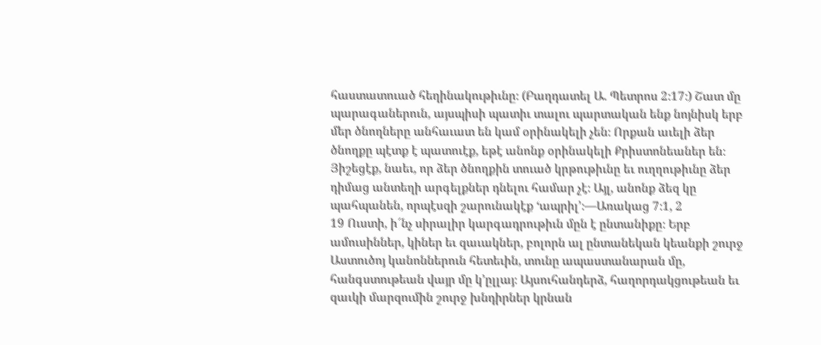հաստատուած հեղինակութիւնը։ (Բաղդատել Ա. Պետրոս 2։17։) Շատ մը պարագաներուն, այսպիսի պատիւ տալու պարտական ենք նոյնիսկ երբ մեր ծնողները անհաւատ են կամ օրինակելի չեն։ Որքան աւելի ձեր ծնողքը պէտք է պատուէք, եթէ անոնք օրինակելի Քրիստոնեաներ են։ Յիշեցէք, նաեւ, որ ձեր ծնողքին տուած կրթութիւնը եւ ուղղութիւնը ձեր դիմաց անտեղի արգելքներ դնելու համար չէ։ Այլ, անոնք ձեզ կը պահպանեն, որպէսզի շարունակէք ‘ապրիլ’։—Առակաց 7։1, 2
19 Ուստի, ի՜նչ սիրալիր կարգադրութիւն մըն է ընտանիքը։ Երբ ամուսիններ, կիներ եւ զաւակներ, բոլորն ալ ընտանեկան կեանքի շուրջ Աստուծոյ կանոններուն հետեւին, տունը ապաստանարան մը, հանգստութեան վայր մը կ’ըլլայ։ Այսուհանդերձ, հաղորդակցութեան եւ զաւկի մարզումին շուրջ խնդիրներ կրնան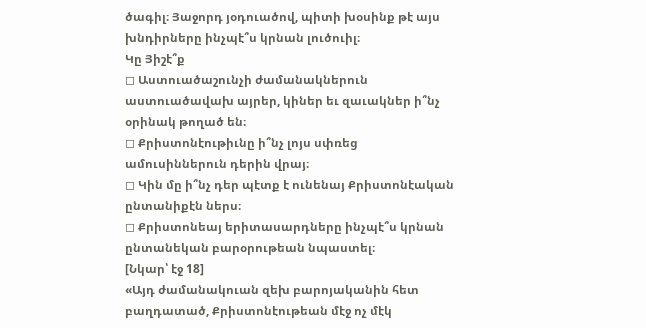ծագիլ։ Յաջորդ յօդուածով, պիտի խօսինք թէ այս խնդիրները ինչպէ՞ս կրնան լուծուիլ։
Կը Յիշէ՞ք
◻ Աստուածաշունչի ժամանակներուն աստուածավախ այրեր, կիներ եւ զաւակներ ի՞նչ օրինակ թողած են։
◻ Քրիստոնէութիւնը ի՞նչ լոյս սփռեց ամուսիններուն դերին վրայ։
◻ Կին մը ի՞նչ դեր պէտք է ունենայ Քրիստոնէական ընտանիքէն ներս։
◻ Քրիստոնեայ երիտասարդները ինչպէ՞ս կրնան ընտանեկան բարօրութեան նպաստել։
[Նկար՝ էջ 18]
«Այդ ժամանակուան զեխ բարոյականին հետ բաղդատած, Քրիստոնէութեան մէջ ոչ մէկ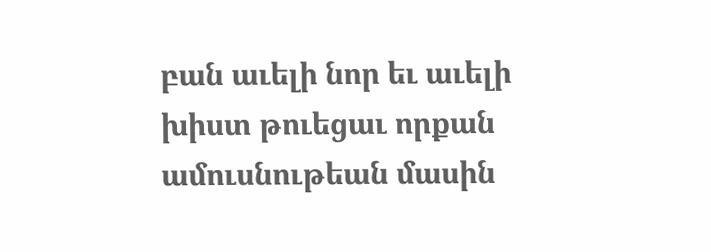բան աւելի նոր եւ աւելի խիստ թուեցաւ որքան ամուսնութեան մասին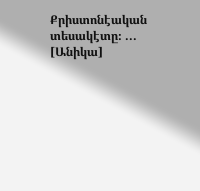Քրիստոնէական տեսակէտը։ ... [Անիկա]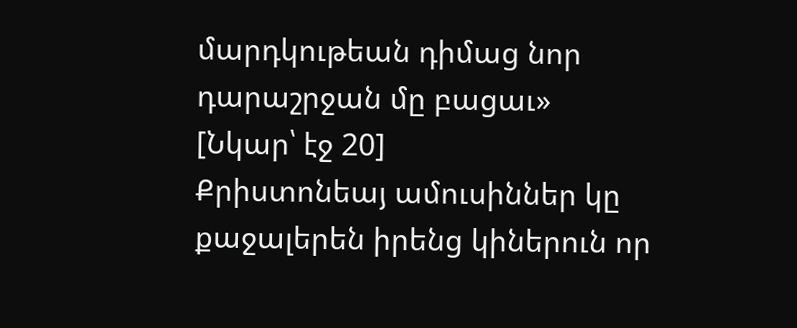մարդկութեան դիմաց նոր դարաշրջան մը բացաւ»
[Նկար՝ էջ 20]
Քրիստոնեայ ամուսիններ կը քաջալերեն իրենց կիներուն որ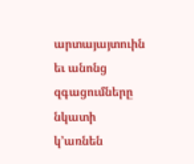արտայայտուին եւ անոնց զգացումները նկատի կ’առնեն